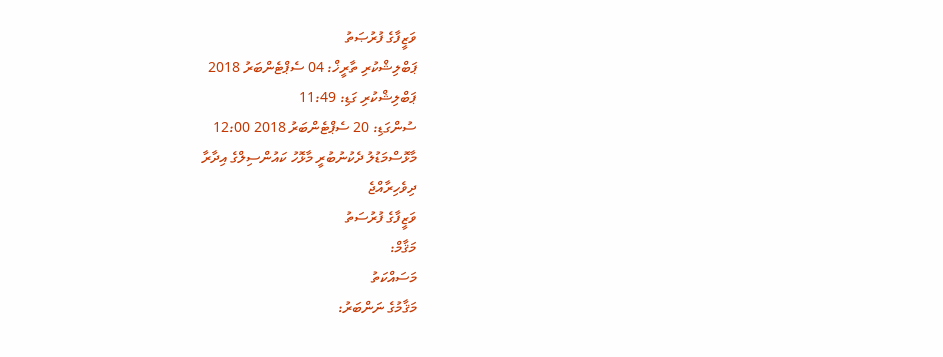ވަޒީފާގެ ފުރުޞަތު
ޕަބްލިޝްކުރި ތާރީޚް: 04 ސެޕްޓެންބަރު 2018
ޕަބްލިޝްކުރި ގަޑި: 11:49
ސުންގަޑި: 20 ސެޕްޓެންބަރު 2018 12:00
މާޅޮސްމަޑުލު ދެކުނުބުރީ މާޅޮހު ކައުންސިލްގެ އިދާރާ
ދިވެހިރާއްޖެ
ވަޒީފާގެ ފުރުސަތު
މަޤާމް:
މަސައްކަތު
މަޤާމުގެ ނަންބަރު: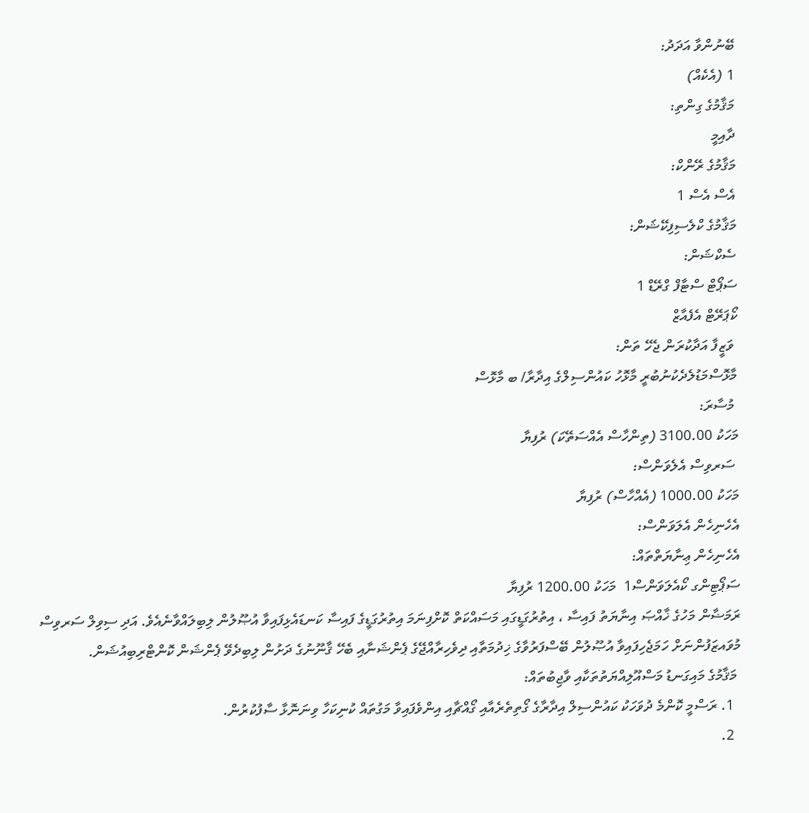ބޭނުންވާ އަދަދު:
1 (އެކެއް)
މަޤާމުގެ ގިންތި:
ދާއިމީ
މަޤާމުގެ ރޭންކް:
އެސް އެސް 1
މަޤާމުގެ ކްލެސިފިކޭޝަން:
ސެކްޝަން:
ސަޕޯޓް ސްޓާފް ގްރޭޑް 1
ކޯޕަރޭޓް އެފެއާޒް
 ވަޒީފާ އަދާކުރަން ޖެހޭ ތަން:
މާޅޮސްމަޑުލެދެކުނުބުރީ މާޅޮހު ކައުންސިލްގެ އިދާރާ/ ބ މާޅޮސް
 މުސާރަ:
މަހަކު 3100.00 (ތިންހާސް އެއްސަތޭކަ) ރުފިޔާ
 ސަރވިސް އެލެވަންސް:
މަހަކު 1000.00 (އެއްހާސް) ރުފިޔާ
އެހެނިހެން އެލަވަންސް:
އެހެނިހެން ޢިނާޔަތްތައް:
ސަޕޯޓިންގ ކޯއެލަވަންސް1  މަހަކު 1200.00 ރުފިޔާ
ރަމަޟާން މަހުގެ ޚާއްޞަ އިނާޔަތު ފައިސާ ، އިތުރުގަޑީގައި މަސައްކަތް ކޮށްފިނަމަ އިތުރުގަޑީގެ ފައިސާ ކަނޑައެޅިފައިވާ އުޞޫލުން ލިބިލައްވާނެއެވެ. އަދި ސިވިލް ސަރވިސް މުވައޒަފުންނަށް ހަމަޖެހިފައިވާ އުޞޫލުން ބޭސްފަރުވާގެ ޚިދުމަތާއި ދިވެހިރާއްޖޭގެ ޕެންޝަނާއި ބެހޭ ޤާނޫނުގެ ދަށުން ލިބިދެވޭ ޕެންޝަން ކޮންޓްރިބިއުޝަން.
 މަޤާމުގެ މައިގަނޑު މަސްއޫލިއްޔަތުތަކާއި ވާޖިބުތައް:
  1. ރަސްމީ ކޮންމެ ދުވަހަކު ކައުންސިލް އިދާރާގެ ގޯތިތެރެއާއި ގޯއްޗާއި އިންވެފައިވާ މަގުތައް ކުނިކަހާ ވިނަނޮޅާ ސާފުކުރުން.
  2.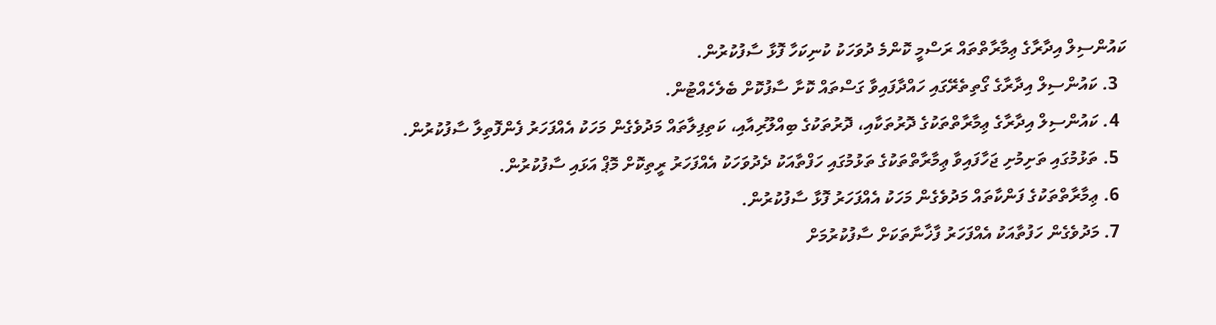ކައުންސިލް އިދާރާގެ ޢިމާރާތްތައް ރަސްމީ ކޮންމެ ދުވަހަކު ކުނިކަހާ ފޮޅާ ސާފުކުރުން.
  3. ކައުންސިލް އިދާރާގެ ގޯތިތެރޭގައި ހައްދާފައިވާ ގަސްތައް ކޮށާ ސާފުކޮށް ބެލެހެއްޓުން.
  4. ކައުންސިލް އިދާރާގެ ޢިމާރާތްތަކުގެ ދޮރުތަކާއި، ދޮރުތަކުގެ ބިއްލޫރިއާއި، ކަތިފިލާތައް މަދުވެގެން މަހަކު އެއްފަހަރު ފެންފޮތިލާ ސާފުކުރުން.
  5. ތަޅުމުގައި ތަށިމުށި ޖަހާފައިވާ ޢިމާރާތްތަކުގެ ތަޅުމުގައި ހަފްތާއަކު ދެދުވަހަކު އެއްފަހަރު ރީތިކޮށް މޮޕް އަޅައި ސާފުކުރުން.
  6. ޢިމާރާތްތަކުގެ ފަންކާތައް މަދުވެގެން މަހަކު އެއްފަހަރު ފޮޅާ ސާފުކުރުން.
  7. މަދުވެގެން ހަފުތާއަކު އެއްފަހަރު ފާޚާނާތަކަށް ސާފުކުރުމަށް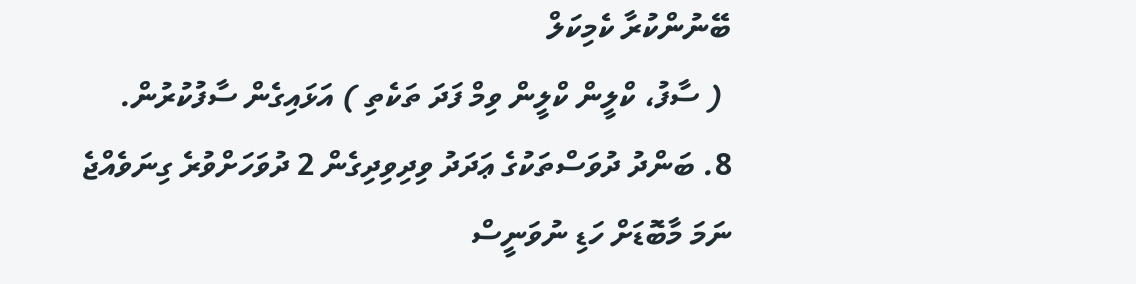ބޭނުންކުރާ ކެމިކަލް
 ( ސާފު، ކްލީން ކްލީން ވިމް ފަދަ ތަކެތި ) އަޅައިގެން ސާފުކުރުން.
8. ބަންދު ދުވަސްތަކުގެ ޢަދަދު ވިދިވިދިގެން 2 ދުވަހަށްވުރެ ގިނަވެއްޖެ ނަމަ މާބޮޑަށް ހަޑި ނުވަނީސް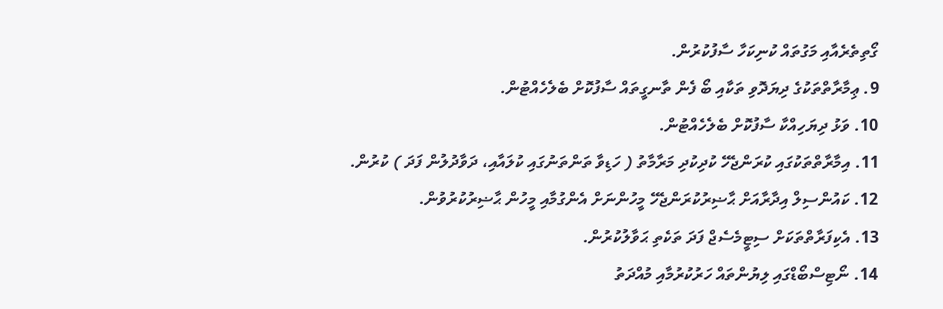ގޯތިތެރެއާއި މަގުތައް ކުނިކަހާ ސާފުކުރުން.
9. ޢިމާރާތްތަކުގެ ދިޔަދޮވި ތަކާއި ބޯ ފެން ތާނގީތައް ސާފުކޮށް ބެލެހެއްޓުން.
10. ވަޅު ދިޔަހިއްކާ ސާފުކޮށް ބެލެހެއްޓުން.
11. އިމާރާތްތަކުގައި ކުރަންޖެހޭ ކުދިކުދި މަރާމާތު ( ހަޑިވާ ތަންތަނުގައި ކުލައާއި، ދަވާދުލުން ފަދަ ) ކުރުން.
12. ކައުންސިލް އިދާރާއަށް ޙާޟިރުކުރަންޖެހޭ މީހުންނަށް އެންގުމާއި މީހުން ޙާޟިރުކުރުވުން.
13. އެކިފަރާތްތަކަށް ސިޓީމެސެޖް ފަދަ ތަކެތި ޙަވާލުކުރުން.
14. ނޯޓިސްބޯޑްގައި ލިޔުންތައް ހަރުކުރުމާއި މުއްދަތު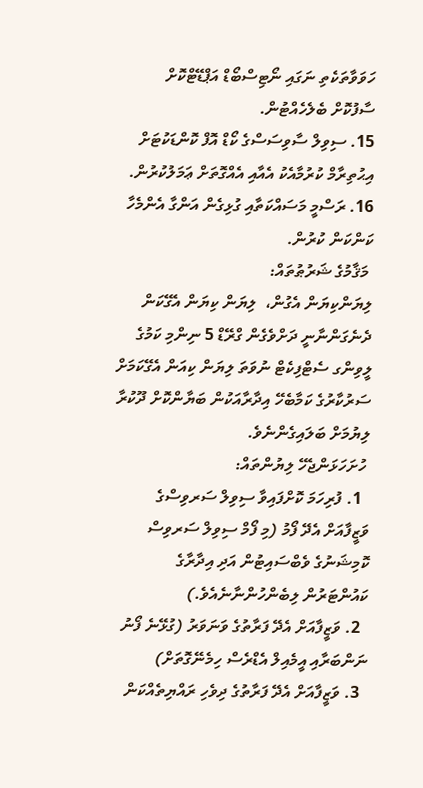ހަވަވާތަކެތި ނަގައި ނޯޓިސްބޯޑް އަޕްޑޭޓްކޮށް ސާފުކޮށް ބެލެހެއްޓުން.
15. ސިވިލް ސާވިސަސްގެ ކޯޑް އޮފް ކޮންޑަކުޓަށް އިޙުތިރާމް ކުރުމާއެކު އެއާއި އެއްގޮތަށް ޢަމަލުކުރުން.
16. ރަސްމީ މަސައްކަތާއި ގުޅިގެން އަންގާ އެންމެހާ ކަންކަން ކުރުން.
 މަޤާމުގެ ޝަރުޠުތައް:
ލިޔަންކިޔަން އެގުން،  ލިޔަން ކިޔަން އެގޭކަން ދެނެގަންނާނީ ދަށްވެގެން ގްރޭޑް 5 ނިންމި ކަމުގެ ލީވިންގ ސެޓްފިކެޓް ނުވަތަ ލިޔަން ކިއަން އެގޭކަމަށް ސަރުކާރުގެ ކަމާބެހޭ އިދާރާއަކުން ބަޔާންކޮށް ދޫކުރާ ލިޔުމަށް ބަލައިގެންނެވެ.
 ހުށަހަޅަންޖެހޭ ލިޔުންތައް:
  1. ފުރިހަމަ ކޮށްފައިވާ ސިވިލް ސަރވިސްގެ ވަޒީފާއަށް އެދޭ ފޯމު (މި ފޯމް ސިވިލް ސަރވިސް ކޮމިޝަނުގެ ވެބްސައިޓުން އަދި އިދާރާގެ ކައުންޓަރުން ލިބެންހުންނާނެއެވެ.)
  2. ވަޒީފާއަށް އެދޭ ފަރާތުގެ ވަނަވަރު (ގުޅޭނެ ފޯނު ނަންބަރާއި އީމެއިލް އެޑްރެސް ހިމެނޭގޮތަށް)
  3. ވަޒީފާއަށް އެދޭ ފަރާތުގެ ދިވެހި ރައްޔިތެއްކަން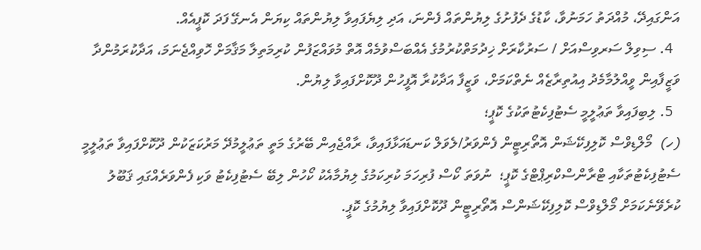އަންގައިދޭ، މުއްދަތު ހަމަނުވާ، ކާޑުގެ ދެފުށުގެ ލިޔުންތައް ފެންނަ، އަދި ލިޔެފައިވާ ލިޔުންތައް ކިޔަން އެނގޭ ފަދަ ކޮޕީއެއް.
  4. ސިވިލް ސަރވިސްއަށް / ސަރުކާރަށް ޚިދުމަތްކުރުމުގެ އެއްބަސްވުމެއް އޮތް މުވައްޒަފުން ކުރިމަތިލާ މަޤާމަށް ހޮވިއްޖެނަމަ، އަދާކުރަމުންދާ ވަޒީފާއިން ވީއްލުމާމެދު އިއުތިރާޒެއް ނެތްކަމަށް، ވަޒީފާ އަދާކުރާ އޮފީހުން ދޫކޮށްފައިވާ ލިޔުން.
  5. ލިބިފައިވާ ތަޢުލީމީ ސެޓުފިކެޓުތަކުގެ ކޮޕީ؛
(ހ)  މޯލްޑިވްސް ކޮލިފިކޭޝަން އޮތޯރިޓީން ފެންވަރު/ލެވަލް ކަނޑައަޅާފައިވާ، ރާއްޖެއިން ބޭރުގެ މަތީ ތަޢުލީމުދޭ މަރުކަޒަކުން ދޫކޮށްފައިވާ ތަޢުލީމީ ސެޓުފިކެޓުތަކާއި ޓްރާންސްކްރިޕްޓްގެ ކޮޕީ؛  ނުވަތަ ކޯސް ފުރިހަމަ ކުރިކަމުގެ ލިޔުމާއެކު ކޯހުން ލިބޭ ސެޓުފިކެޓު ވަކި ފެންވަރެއްގައި ޤަބޫލު ކުރެވޭނެކަމަށް މޯލްޑިވްސް ކޮލިފިކޭޝަންސް އޮތޯރިޓީން ދޫކޮށްފައިވާ ލިޔުމުގެ ކޮޕީ.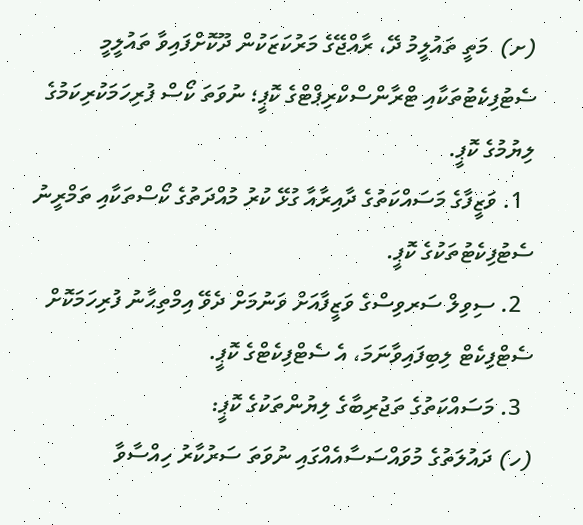(ށ)  މަތީ ތައުލީމު ދޭ، ރާއްޖޭގެ މަރުކަޒަކުން ދޫކޮށްފައިވާ ތައުލީމީ ސެޓުފިކެޓުތަކާއި ޓްރާންސްކްރިޕްޓްގެ ކޮޕީ؛ ނުވަތަ ކޯސް ފުރިހަމަކުރިކަމުގެ ލިޔުމުގެ ކޮޕީ.
  1. ވަޒީފާގެ މަސައްކަތުގެ ދާއިރާއާ ގުޅޭ ކުރު މުއްދަތުގެ ކޯސްތަކާއި ތަމްރީނު ސެޓުފިކެޓުތަކުގެ ކޮޕީ.
  2. ސިވިލް ސަރވިސްގެ ވަޒީފާއަށް ވަނުމަށް ދެވޭ އިމްތިޙާނު ފުރިހަމަކޮށް ސެޓްފިކެޓް ލިބިފައިވާނަމަ، އެ ސެޓްފިކެޓްގެ ކޮޕީ.
  3. މަސައްކަތުގެ ތަޖުރިބާގެ ލިޔުންތަކުގެ ކޮޕީ:
(ހ) ދައުލަތުގެ މުވައްސަސާއެއްގައި ނުވަތަ ސަރުކާރު ހިއްސާވާ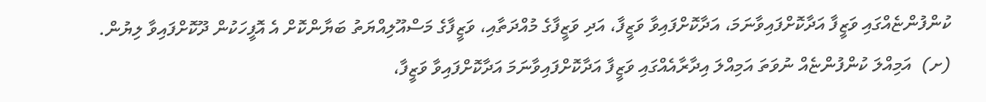ކުންފުންޏެއްގައި ވަޒީފާ އަދާކޮށްފައިވާނަމަ، އަދާކޮށްފައިވާ ވަޒީފާ، އަދި ވަޒީފާގެ މުއްދަތާއި، ވަޒީފާގެ މަސްއޫލިއްޔަތު ބަޔާންކޮށް އެ އޮފީހަކުން ދޫކޮށްފައިވާ ލިޔުން.
(ށ)  އަމިއްލަ ކުންފުންޏެއް ނުވަތަ އަމިއްލަ އިދާރާއެއްގައި ވަޒީފާ އަދާކޮށްފައިވާނަމަ އަދާކޮށްފައިވާ ވަޒީފާ،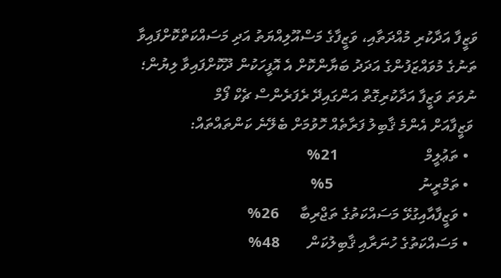ވަޒީފާ އަދާކުރި މުއްދަތާއި، ވަޒީފާގެ މަސްއޫލިއްޔަތު އަދި މަސައްކަތްކޮށްފައިވާ ތަނުގެ މުވައްޒަފުންގެ އަދަދު ބަޔާންކޮށް އެ އޮފީހަކުން ދޫކޮށްފައިވާ ލިޔުން؛ ނުވަތަ ވަޒީފާ އަދާކުރިގޮތް އަންގައިދޭ ރެފަރެންސް ޗެކް ފޯމް
 ވަޒީފާއަށް އެންމެ ޤާބިލު ފަރާތެއް ހޮވުމަށް ބެލޭނެ ކަންތައްތައް:
  • ތަޢުލީމް                      21%
  • ތަމްރީނު                      5%
  • ވަޒީފާއާއިގުޅޭ މަސައްކަތުގެ ތަޖްރިބާ     26%
  • މަސައްކަތުގެ ހުނަރާއި ޤާބިލުކަން       48%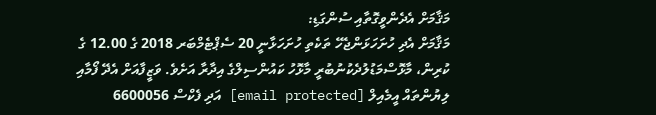މަޤާމަށް އެދެންވީގޮތާއި ސުންގަޑި:
މަޤާމަށް އެދި ހުށަހަޅަންޖެހޭ ތަކެތި ހުށަހަޅާނީ 20 ސެޕްޓެމްބަރ 2018 ގެ 12.00 ގެ ކުރިން، މާޅޮސްމަޑުލުދެކުނުބުރީ މާޅޮހު ކައުންސިލްގެ އިދާރާ އަށެވެ. ވަޒީފާއަށް އެދޭ ފޯމާއި ލިޔުންތައް އީމެއިލް [email protected] އަދި ފެކްސް 6600056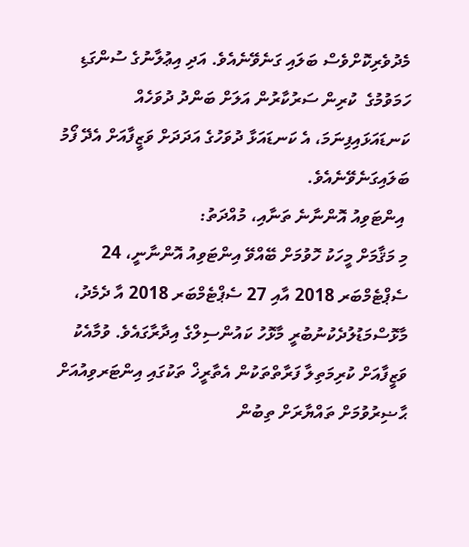މެދުވެރިކޮށްވެސް ބަލައި ގަނެވޭނެއެވެ. އަދި އިޢުލާނުގެ ސުންގަޑި ހަމަވުމުގެ  ކުރިން ސަރުކާރުން އަލަށް ބަންދު ދުވަހެއް ކަނޑައަޅައިފިނަމަ، އެ ކަނޑައަޅާ ދުވަހުގެ އަދަދަށް ވަޒީފާއަށް އެދޭ ފޯމު ބަލައިގަނެވޭނެއެވެ.
 އިންޓަވިއު އޮންނާނެ ތަނާއި، މުއްދަތު:
މި މަޤާމަށް މީހަކު ހޮވުމަށް ބޭއްވޭ އިންޓަވިއު އޮންނާނީ، 24 ސެޕްޓެމްބަރ 2018 އާއި 27 ސެޕްޓެމްބަރ 2018 އާ ދެމެދު، މާޅޮސްމަޑުލުދެކުނުބުރީ މާޅޮހު ކައުންސިލްގެ އިދާރާގައެވެ. ވުމާއެކު ވަޒީފާއަށް ކުރިމަތިލާ ފަރާތްތަކުން އެތާރީޚް ތަކުގައި އިންޓަރވިއުއަށް ޙާޟިރުވުމަށް ތައްޔާރަށް ތިބުން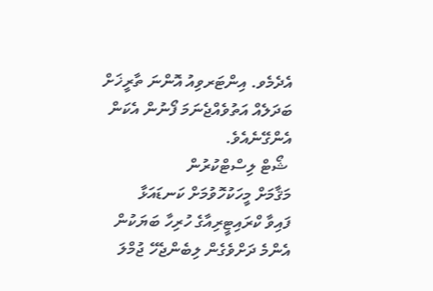އެދެމެވ. އިންޓަރވިއު އޮންނަ ތާރީޚަށް ބަދަލެއް އަތުވެއްޖެނަމަ ފޯނުން އެކަން އެންގޭނެއެވެ.
 ޝޯޓް ލިސްޓްކުރުން
މަޤާމަށް މީހަކުހޮވުމަށް ކަނޑައަޅާ
ފައިވާ ކްރައިޓީރިއާގެ ހުރިހާ ބަޔަކުން އެންމެ ދަށްވެގެން ލިބެންޖެހޭ ޖުމްލަ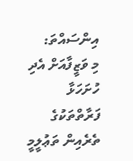އިންސައްތަ:
މި ވަޒީފާއަށް އެދި ހުށަހަޅާ ފަރާތްތަކުގެ ތެރެއިން ތަޢުލީމީ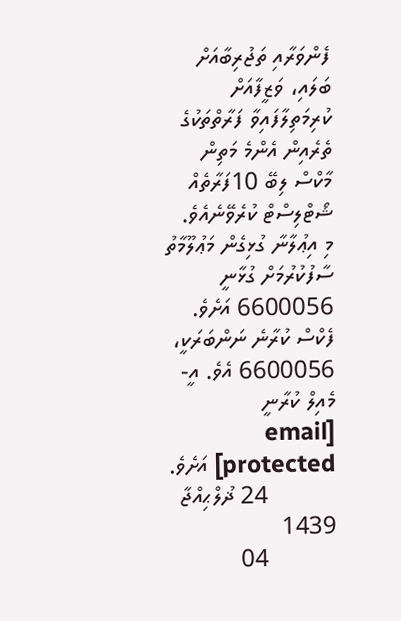ފެންވަރާއި ތަޖުރިބާއަށް ބަލައި، ވަޒީފާއަށް ކުރިމަތިލާފައިވާ ފަރާތްތަކުގެ ތެރެއިން އެންމެ މަތިން މާކްސް ލިބޭ 10ފަރާތެއް ޝޯޓްލިސްޓް ކުރެވޭނެއެވެ.
މި އިޢުލާނާ ގުޅިގެން މަޢުލޫމާތު ސާފުކުރުމަށް ގުޅާނީ 6600056 އަށެވެ. ފެކްސް ކުރާނެ ނަންބަރަކީ، 6600056 އެވެ. އީ-މެއިލް ކުރާނީ      [email protected] އަށެވެ.
           24 ޛުލްޙިއްޖާ    1439
           04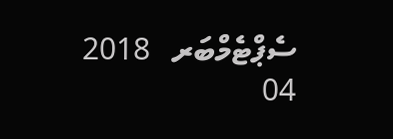ސެޕްޓެމްބަރ   2018
04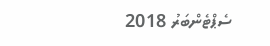ސެޕްޓެންބަރު 2018